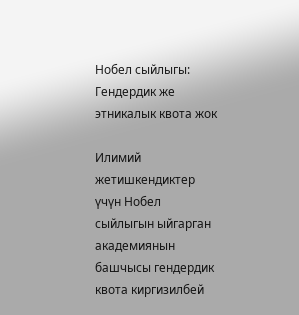Нобел сыйлыгы: Гендердик же этникалык квота жок

Илимий жетишкендиктер үчүн Нобел сыйлыгын ыйгарган академиянын башчысы гендердик квота киргизилбей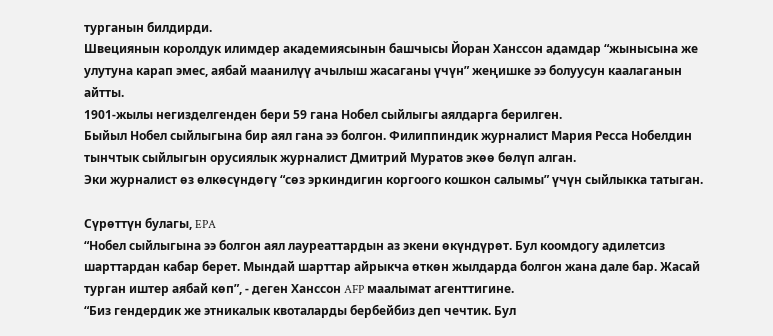турганын билдирди.
Швециянын королдук илимдер академиясынын башчысы Йоран Ханссон адамдар “жынысына же улутуна карап эмес, аябай маанилүү ачылыш жасаганы үчүн” жеңишке ээ болуусун каалаганын айтты.
1901-жылы негизделгенден бери 59 гана Нобел сыйлыгы аялдарга берилген.
Быйыл Нобел сыйлыгына бир аял гана ээ болгон. Филиппиндик журналист Мария Ресса Нобелдин тынчтык сыйлыгын орусиялык журналист Дмитрий Муратов экөө бөлүп алган.
Эки журналист өз өлкөсүндөгү “сөз эркиндигин коргоого кошкон салымы” үчүн сыйлыкка татыган.

Сүрөттүн булагы, EPA
“Нобел сыйлыгына ээ болгон аял лауреаттардын аз экени өкүндүрөт. Бул коомдогу адилетсиз шарттардан кабар берет. Мындай шарттар айрыкча өткөн жылдарда болгон жана дале бар. Жасай турган иштер аябай көп”, - деген Ханссон AFP маалымат агенттигине.
“Биз гендердик же этникалык квоталарды бербейбиз деп чечтик. Бул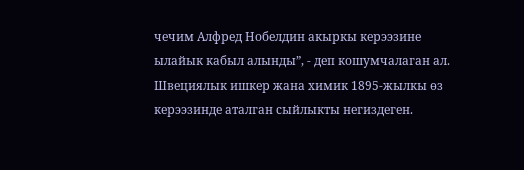чечим Алфред Нобелдин акыркы керээзине ылайык кабыл алынды”, - деп кошумчалаган ал.
Швециялык ишкер жана химик 1895-жылкы өз керээзинде аталган сыйлыкты негиздеген.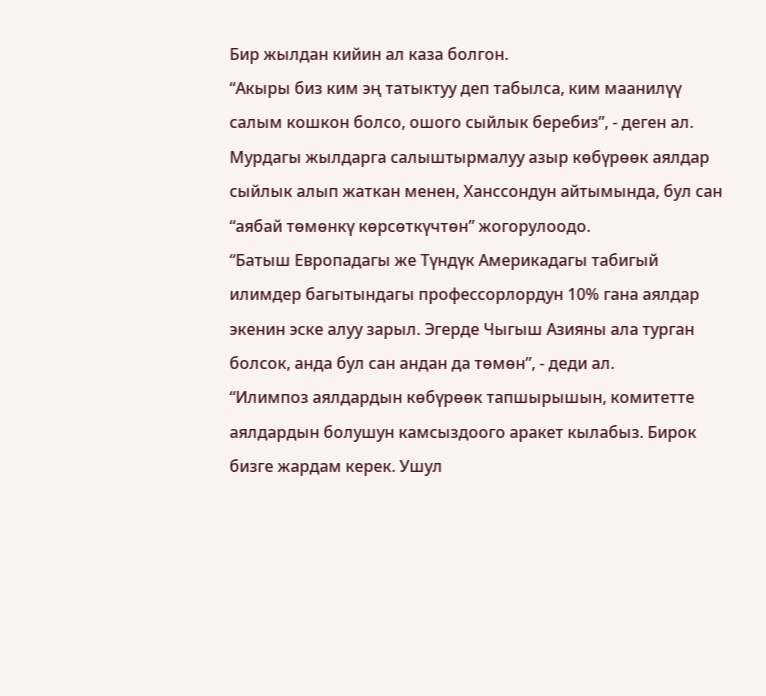Бир жылдан кийин ал каза болгон.
“Акыры биз ким эң татыктуу деп табылса, ким маанилүү салым кошкон болсо, ошого сыйлык беребиз”, - деген ал.
Мурдагы жылдарга салыштырмалуу азыр көбүрөөк аялдар сыйлык алып жаткан менен, Ханссондун айтымында, бул сан “аябай төмөнкү көрсөткүчтөн” жогорулоодо.
“Батыш Европадагы же Түндүк Америкадагы табигый илимдер багытындагы профессорлордун 10% гана аялдар экенин эске алуу зарыл. Эгерде Чыгыш Азияны ала турган болсок, анда бул сан андан да төмөн”, - деди ал.
“Илимпоз аялдардын көбүрөөк тапшырышын, комитетте аялдардын болушун камсыздоого аракет кылабыз. Бирок бизге жардам керек. Ушул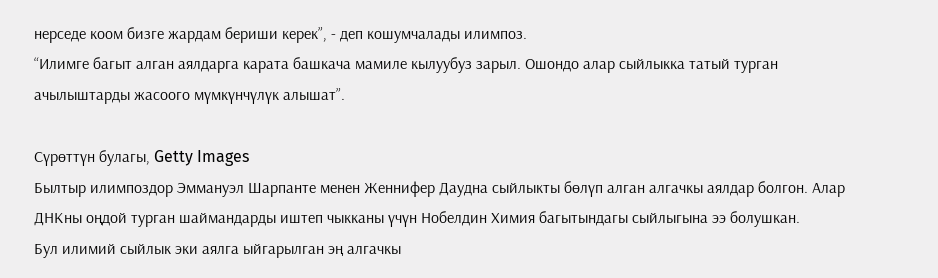нерседе коом бизге жардам бериши керек”, - деп кошумчалады илимпоз.
“Илимге багыт алган аялдарга карата башкача мамиле кылуубуз зарыл. Ошондо алар сыйлыкка татый турган ачылыштарды жасоого мүмкүнчүлүк алышат”.

Сүрөттүн булагы, Getty Images
Былтыр илимпоздор Эммануэл Шарпанте менен Женнифер Даудна сыйлыкты бөлүп алган алгачкы аялдар болгон. Алар ДНКны оңдой турган шаймандарды иштеп чыкканы үчүн Нобелдин Химия багытындагы сыйлыгына ээ болушкан.
Бул илимий сыйлык эки аялга ыйгарылган эң алгачкы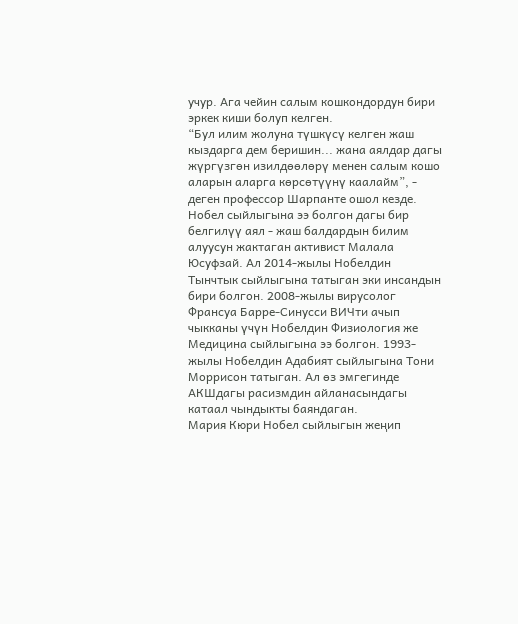учур. Ага чейин салым кошкондордун бири эркек киши болуп келген.
“Бул илим жолуна түшкүсү келген жаш кыздарга дем беришин... жана аялдар дагы жүргүзгөн изилдөөлөрү менен салым кошо аларын аларга көрсөтүүнү каалайм”, - деген профессор Шарпанте ошол кезде.
Нобел сыйлыгына ээ болгон дагы бир белгилүү аял - жаш балдардын билим алуусун жактаган активист Малала Юсуфзай. Ал 2014-жылы Нобелдин Тынчтык сыйлыгына татыган эки инсандын бири болгон. 2008-жылы вирусолог Франсуа Барре-Синусси ВИЧти ачып чыкканы үчүн Нобелдин Физиология же Медицина сыйлыгына ээ болгон. 1993-жылы Нобелдин Адабият сыйлыгына Тони Моррисон татыган. Ал өз эмгегинде АКШдагы расизмдин айланасындагы катаал чындыкты баяндаган.
Мария Кюри Нобел сыйлыгын жеңип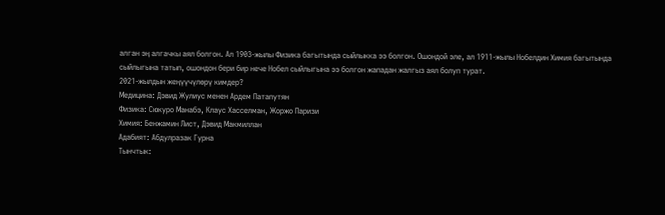алган эң алгачкы аял болгон. Ал 1903-жылы Физика багытында сыйлыкка ээ болгон. Ошондой эле, ал 1911-жылы Нобелдин Химия багытында сыйлыгына татып, ошондон бери бир нече Нобел сыйлыгына ээ болгон жападан жалгыз аял болуп турат.
2021-жылдын жеңүүчүлөрү кимдер?
Медицина: Дэвид Жулиус менен Ардем Патапутян
Физика: Сюкуро Манабэ, Клаус Хасселман, Жоржо Паризи
Химия: Бенжамин Лист, Дэвид Макмиллан
Адабият: Абдулразак Гурна
Тынчтык: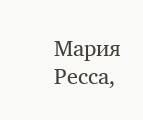Мария Ресса,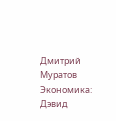Дмитрий Муратов
Экономика: Дэвид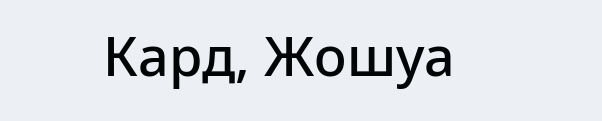Кард, Жошуа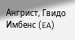Ангрист, Гвидо Имбенс (EA)